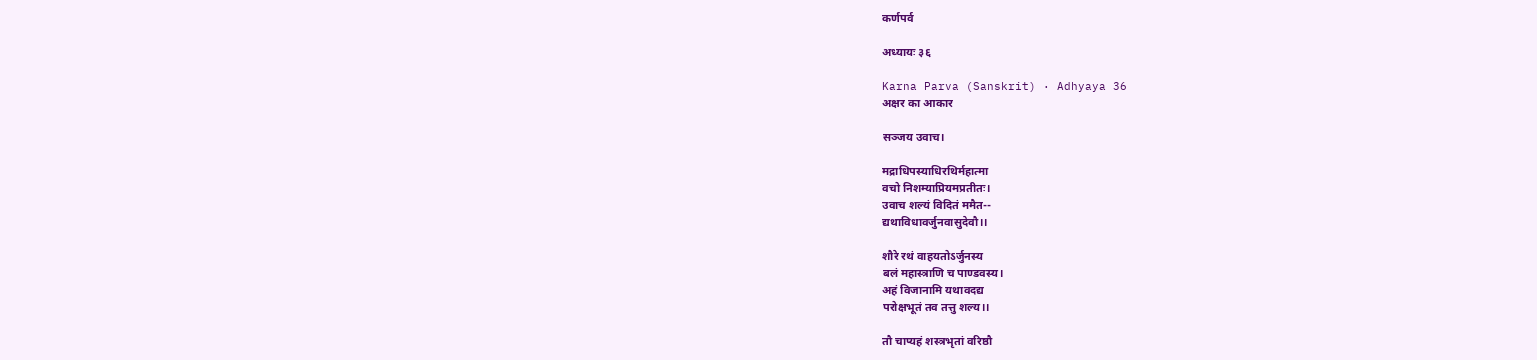कर्णपर्व

अध्यायः ३६

Karna Parva (Sanskrit) · Adhyaya 36
अक्षर का आकार

सञ्जय उवाच।

मद्राधिपस्याधिरथिर्महात्मा
वचो निशम्याप्रियमप्रतीतः।
उवाच शल्यं विदितं ममैत--
द्यथाविधावर्जुनवासुदेवौ।।

शौरे रथं वाहयतोऽर्जुनस्य
बलं महास्त्राणि च पाण्डवस्य।
अहं विजानामि यथावदद्य
परोक्षभूतं तव तत्तु शल्य।।

तौ चाप्यहं शस्त्रभृतां वरिष्ठौ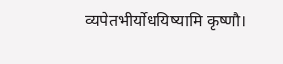व्यपेतभीर्योधयिष्यामि कृष्णौ।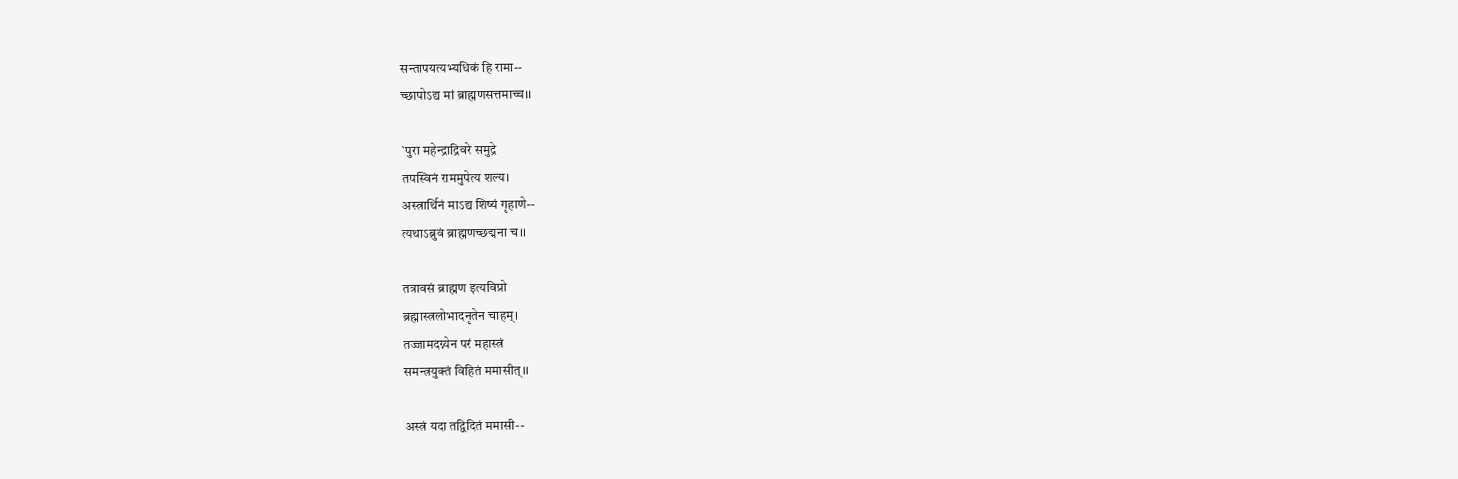सन्तापयत्यभ्यधिकं हि रामा--
च्छापोऽद्य मां ब्राह्मणसत्तमाच्च।।

`पुरा महेन्द्राद्रिवरे समुद्रे
तपस्विनं राममुपेत्य शल्य।
अस्त्रार्थिनं माऽद्य शिष्यं गृहाणे--
त्यथाऽब्रुवं ब्राह्मणच्छद्मना च।।

तत्रावसं ब्राह्मण इत्यविप्रो
ब्रह्मास्त्रलोभादनृतेन चाहम्।
तज्जामदग्न्येन परं महास्त्रं
समन्त्रयुक्तं विहितं ममासीत्।।

अस्त्रं यदा तद्विदितं ममासी--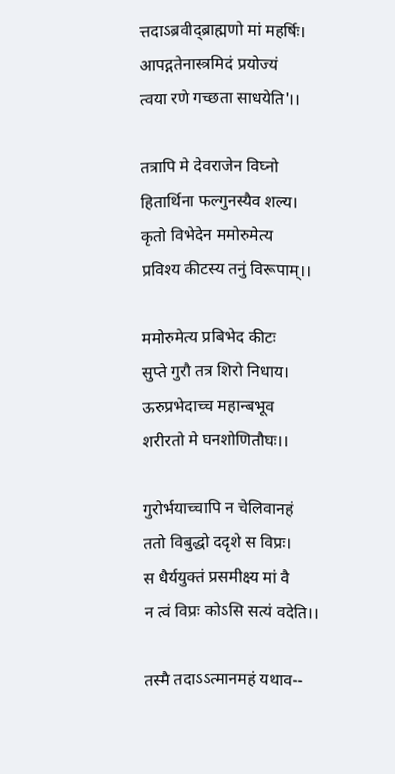त्तदाऽब्रवीद्ब्राह्मणो मां महर्षिः।
आपद्गतेनास्त्रमिदं प्रयोज्यं
त्वया रणे गच्छता साधयेति'।।

तत्रापि मे देवराजेन विघ्नो
हितार्थिना फल्गुनस्यैव शल्य।
कृतो विभेदेन ममोरुमेत्य
प्रविश्य कीटस्य तनुं विरूपाम्।।

ममोरुमेत्य प्रबिभेद कीटः
सुप्ते गुरौ तत्र शिरो निधाय।
ऊरुप्रभेदाच्च महान्बभूव
शरीरतो मे घनशोणितौघः।।

गुरोर्भयाच्चापि न चेलिवानहं
ततो विबुद्धो ददृशे स विप्रः।
स धैर्ययुक्तं प्रसमीक्ष्य मां वै
न त्वं विप्रः कोऽसि सत्यं वदेति।।

तस्मै तदाऽऽत्मानमहं यथाव--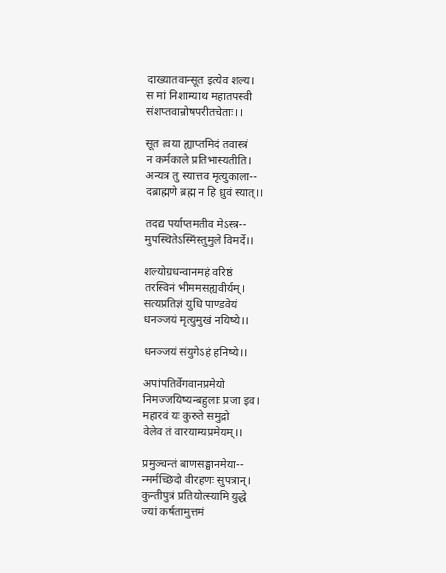दाख्यातवान्सूत इत्येव शल्य।
स मां निशाम्याथ महातपस्वी
संशप्तवान्रोषपरीतचेताः।।

सूत त्वया ह्याप्तमिदं तवास्त्रं
न कर्मकाले प्रतिभास्यतीति।
अन्यत्र तु स्यात्तव मृत्युकाला--
दब्राह्मणे ब्रह्म न हि ध्रुवं स्यात्।।

तदद्य पर्याप्तमतीव मेऽस्त्र--
मुपस्थितेऽस्मिंस्तुमुले विमर्दे।।

शल्योग्रधन्वानमहं वरिष्ठं
तरस्विनं भीममसह्यवीर्यम्।
सत्यप्रतिज्ञं युधि पाण्डवेयं
धनञ्जयं मृत्युमुखं नयिष्ये।।

धनञ्जयं संयुगेऽहं हनिष्ये।।

अपांपतिर्वेगवानप्रमेयो
निमज्जयिष्यन्बहुलाः प्रजा इव।
महारवं यः कुरुते समुद्रो
वेलेव तं वारयाम्यप्रमेयम्।।

प्रमुञ्चन्तं बाणसङ्घानमेया--
न्मर्मच्छिदो वीरहणः सुपत्रान्।
कुन्तीपुत्रं प्रतियोत्स्यामि युद्धे
ज्यां कर्षतामुत्तमं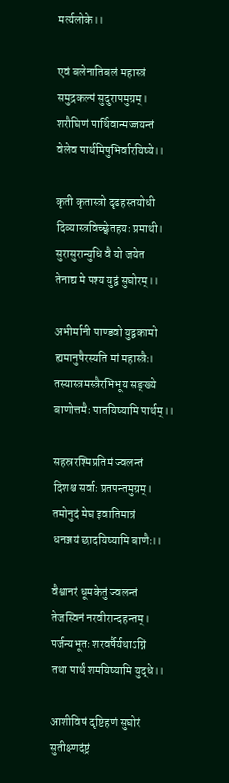मर्त्यलोके।।

एवं बलेनातिबलं महास्त्रं
समुद्रकल्पं सुदुरापमुग्रम्।
शरौघिणं पार्थिवान्मज्जयन्तं
वेलेव पार्थमिषुभिर्वारयिष्ये।।

कृती कृतास्त्रो दृढहस्तयोधी
दिव्यास्त्रविच्छ्वेतहयः प्रमाथी।
सुरासुरान्युधि वै यो जयेत
तेनाद्य मे पश्य युद्वं सुघोरम्।।

अभीर्मानी पाण्डवो युद्वकामो
ह्यमानुषैरस्यति मां महास्त्रैः।
तस्यास्त्रमस्त्रैरभिभूय सङ्ख्ये
बाणोत्तमैः पातयिष्यामि पार्थम्।।

सहस्ररश्मिप्रतिमं ज्वलन्तं
दिशश्च सर्वाः प्रतपन्तमुग्रम्।
तमोनुदं मेघ इवातिमात्रं
धनञ्जयं छादयिष्यामि बाणैः।।

वैश्वानरं धूमकेतुं ज्वलन्तं
तेजस्विनं नरवीरान्दहन्तम्।
पर्जन्यभूतः शरवर्षैर्यथाऽग्निं
तथा पार्थं शमयिष्यामि युद्धे।।

आशीविषं दृष्टिहणं सुघोरं
सुतीक्ष्णदंष्ट्रं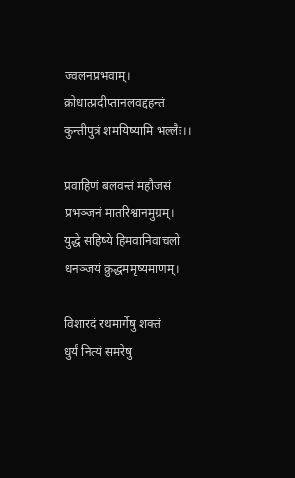ज्वलनप्रभवाम्।
क्रोधात्प्रदीप्तानलवद्दहन्तं
कुन्तीपुत्रं शमयिष्यामि भल्लैः।।

प्रवाहिणं बलवन्तं महौजसं
प्रभञ्जनं मातरिश्वानमुग्रम्।
युद्धे सहिष्ये हिमवानिवाचलो
धनञ्जयं क्रुद्धममृष्यमाणम्।

विशारदं रथमार्गेषु शक्तं
धुर्यं नित्यं समरेषु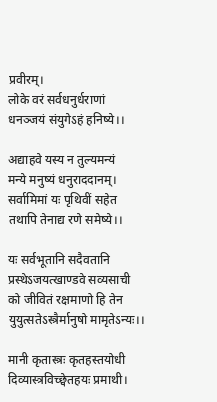प्रवीरम्।
लोके वरं सर्वधनुर्धराणां
धनञ्जयं संयुगेऽहं हनिष्ये।।

अद्याहवे यस्य न तुल्यमन्यं
मन्ये मनुष्यं धनुराददानम्।
सर्वामिमां यः पृथिवीं सहेत
तथापि तेनाद्य रणे समेष्ये।।

यः सर्वभूतानि सदैवतानि
प्रस्थेऽजयत्खाण्डवे सव्यसाची
को जीवितं रक्षमाणो हि तेन
युयुत्सतेऽस्त्रैर्मानुषो मामृतेऽन्यः।।

मानी कृतास्त्रः कृतहस्तयोधी
दिव्यास्त्रविच्छ्वेतहयः प्रमाथी।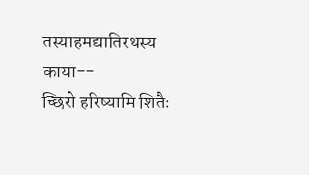तस्याहमद्यातिरथस्य काया--
च्छिरो हरिष्यामि शितैः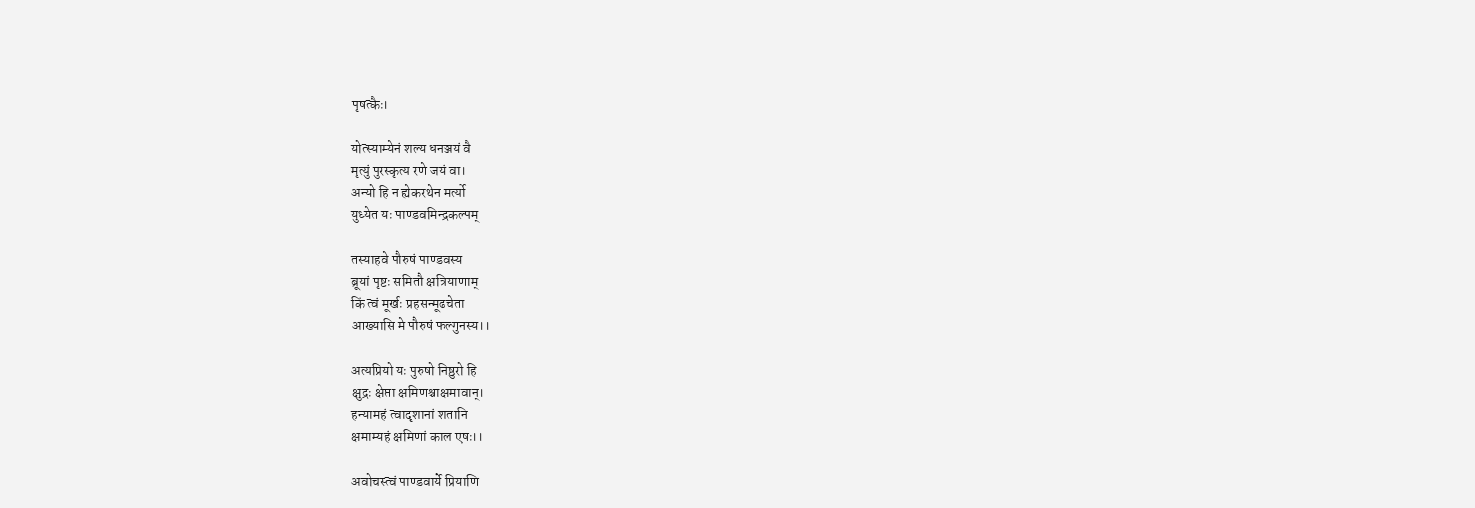पृषत्कैः।

योत्स्याम्येनं शल्य धनञ्जयं वै
मृत्युं पुरस्कृत्य रणे जयं वा।
अन्यो हि न ह्येकरथेन मर्त्यो
युध्येत यः पाण्डवमिन्द्रकल्पम्

तस्याहवे पौरुषं पाण्डवस्य
ब्रूयां पृष्टः समितौ क्षत्रियाणाम्
किं त्वं मूर्खः प्रहसन्मूढचेता
आख्यासि मे पौरुषं फल्गुनस्य।।

अत्यप्रियो यः पुरुषो निष्ठुरो हि
क्षुद्रः क्षेप्ता क्षमिणश्चाक्षमावान्।
हन्यामहं त्वादृशानां शतानि
क्षमाम्यहं क्षमिणां काल एषः।।

अवोचस्त्वं पाण्डवार्ये प्रियाणि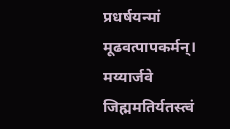प्रधर्षयन्मां मूढवत्पापकर्मन्।
मय्यार्जवे जिह्ममतिर्यतस्त्वं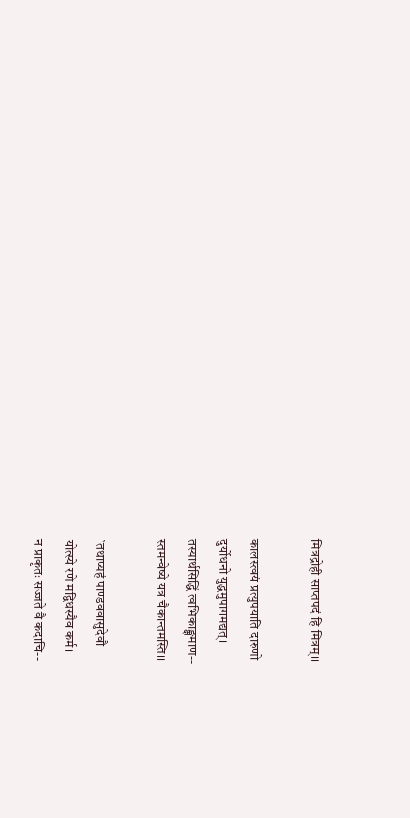मित्रद्रोही साप्तपदं हि मित्रम्।।

कालस्त्वयं प्रत्युपयाति दारुणो
दुर्योधनो युद्धमुपागमद्यत्।
तस्यार्थसिद्धिं त्वभिकाङ्क्षमाण--
स्तमन्वेष्ये यत्र चैकान्तमस्ति।।

`तथाप्यहं पाण्डववासुदेवौ
योत्स्ये रणे मद्विधस्यैव कर्म।
न प्राकृतः सज्जते वै कदाचि--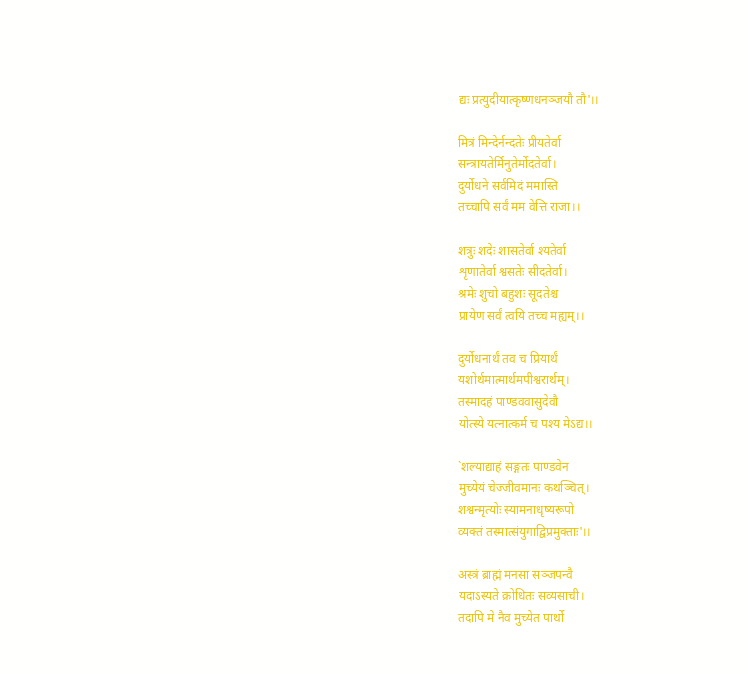द्यः प्रत्युदीयात्कृष्णधनञ्जयौ तौ'।।

मित्रं मिन्देर्नन्दतेः प्रीयतेर्वा
सन्त्रायतेर्मिनुतेर्मोदतेर्वा।
दुर्योधने सर्वमिदं ममास्ति
तच्चापि सर्वं मम वेत्ति राजा।।

शत्रुः शदेः शासतेर्वा श्यतेर्वा
शृणातेर्वा श्वसतेः सीदतेर्वा।
श्रमेः शुचो बहुशः सूदतेश्च
प्रायेण सर्वं त्वयि तच्च मह्यम्।।

दुर्योधनार्थं तव च प्रियार्थं
यशोर्थमात्मार्थमपीश्वरार्थम्।
तस्मादहं पाण्डववासुदेवौ
योत्स्ये यत्नात्कर्म च पश्य मेऽद्य।।

`शल्याद्याहं सङ्गतः पाण्डवेन
मुच्येयं चेज्जीवमानः कथञ्चित्।
शश्वन्मृत्योः स्यामनाधृष्यरूपो
व्यक्तं तस्मात्संयुगाद्विप्रमुक्ताः'।।

अस्त्रं ब्राह्मं मनसा सञ्जपन्वै
यदाऽस्यते क्रोधितः सव्यसाची।
तदापि मे नैव मुच्येत पार्थो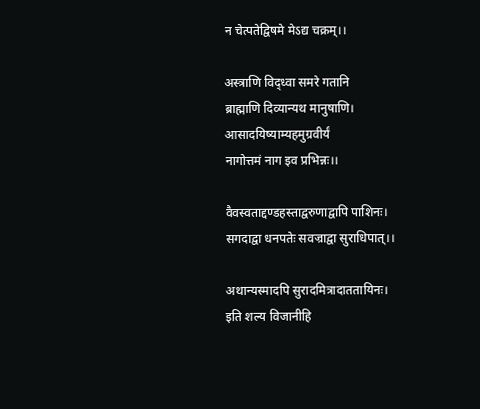न चेत्पतेद्विषमे मेऽद्य चक्रम्।।

अस्त्राणि विद्ध्वा समरे गतानि
ब्राह्माणि दिव्यान्यथ मानुषाणि।
आसादयिष्याम्यहमुग्रवीर्यं
नागोत्तमं नाग इव प्रभिन्नः।।

वैवस्वताद्दण्डहस्ताद्वरुणाद्वापि पाशिनः।
सगदाद्वा धनपतेः सवज्राद्वा सुराधिपात्।।

अथान्यस्मादपि सुरादमित्रादाततायिनः।
इति शल्य विजानीहि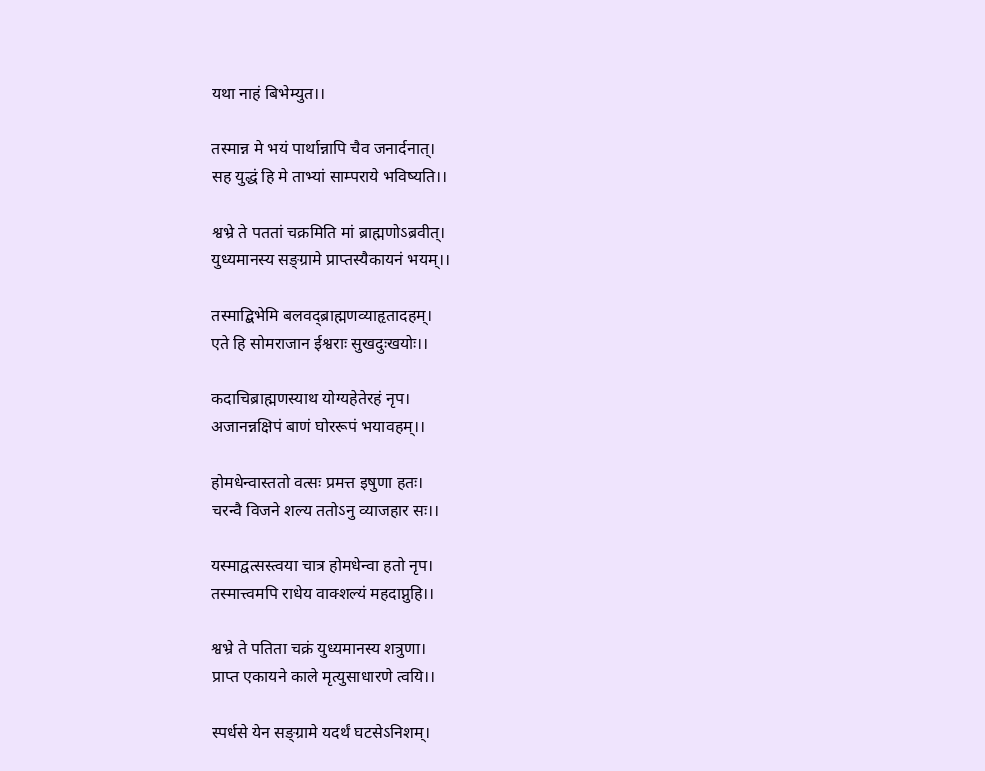यथा नाहं बिभेम्युत।।

तस्मान्न मे भयं पार्थान्नापि चैव जनार्दनात्।
सह युद्धं हि मे ताभ्यां साम्पराये भविष्यति।।

श्वभ्रे ते पततां चक्रमिति मां ब्राह्मणोऽब्रवीत्।
युध्यमानस्य सङ्ग्रामे प्राप्तस्यैकायनं भयम्।।

तस्माद्बिभेमि बलवद्ब्राह्मणव्याहृतादहम्।
एते हि सोमराजान ईश्वराः सुखदुःखयोः।।

कदाचिब्राह्मणस्याथ योग्यहेतेरहं नृप।
अजानन्नक्षिपं बाणं घोररूपं भयावहम्।।

होमधेन्वास्ततो वत्सः प्रमत्त इषुणा हतः।
चरन्वै विजने शल्य ततोऽनु व्याजहार सः।।

यस्माद्वत्सस्त्वया चात्र होमधेन्वा हतो नृप।
तस्मात्त्वमपि राधेय वाक्शल्यं महदाप्नुहि।।

श्वभ्रे ते पतिता चक्रं युध्यमानस्य शत्रुणा।
प्राप्त एकायने काले मृत्युसाधारणे त्वयि।।

स्पर्धसे येन सङ्ग्रामे यदर्थं घटसेऽनिशम्।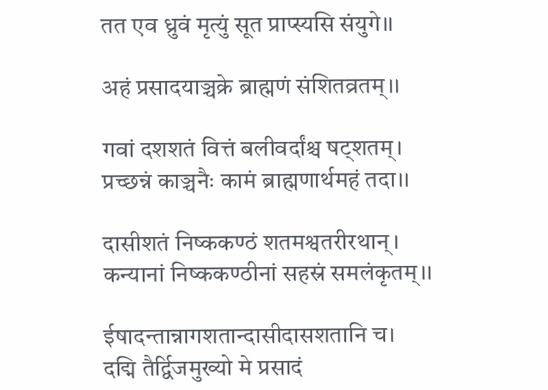तत एव ध्रुवं मृत्युं सूत प्राप्स्यसि संयुगे।।

अहं प्रसादयाञ्चक्रे ब्राह्मणं संशितव्रतम्।।

गवां दशशतं वित्तं बलीवर्दांश्च षट्‌शतम्।
प्रच्छन्नं काञ्चनैः कामं ब्राह्मणार्थमहं तदा।।

दासीशतं निष्ककण्ठं शतमश्वतरीरथान्।
कन्यानां निष्ककण्ठीनां सहस्रं समलंकृतम्।।

ईषादन्तान्नागशतान्दासीदासशतानि च।
दद्मि तैर्द्विजमुख्यो मे प्रसादं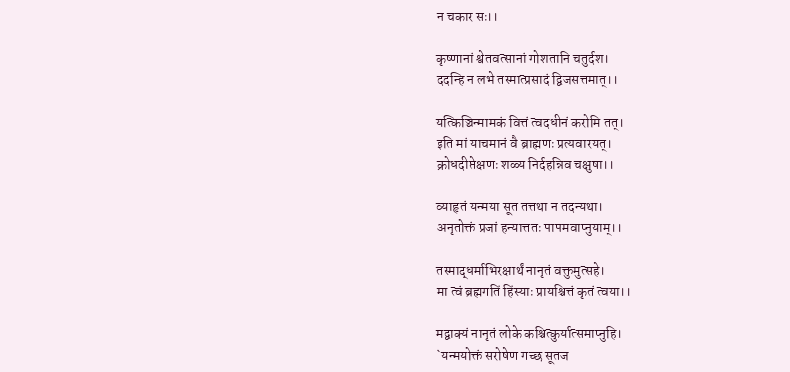न चकार सः।।

कृष्णानां श्वेतवत्सानां गोशतानि चतुर्दश।
ददन्हि न लभे तस्मात्प्रसादं द्विजसत्तमात्।।

यत्किञ्चिन्मामकं वित्तं त्वदधीनं करोमि तत्।
इति मां याचमानं वै ब्राह्मणः प्रत्यवारयत्।
क्रोधदीप्तेक्षणः शळ्य निर्दहन्निव चक्षुषा।।

व्याहृतं यन्मया सूत तत्तथा न तदन्यथा।
अनृतोक्तं प्रजां हन्यात्ततः पापमवाप्नुयाम्।।

तस्माद्धर्माभिरक्षार्थं नानृतं वक्तुमुत्सहे।
मा त्वं ब्रह्मगतिं हिंस्याः प्रायश्चित्तं कृतं त्वया।।

मद्वाक्यं नानृतं लोके कश्चित्कुर्यात्समाप्नुहि।
`यन्मयोक्तं सरोषेण गच्छ सूतज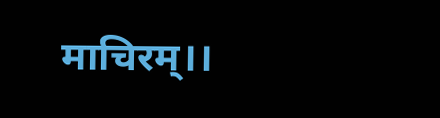माचिरम्।।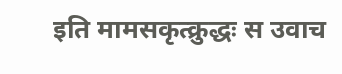इति मामसकृत्क्रुद्धः स उवाच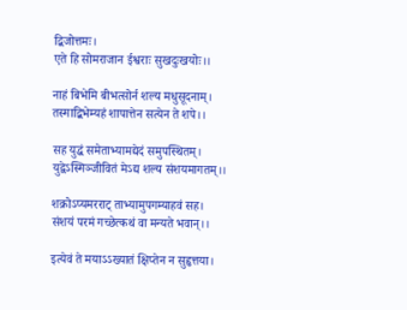द्बिजोत्तमः।
एते हि सोमराजान ईश्वराः सुखदुःखयोः।।

नाहं बिभेमि बीभत्सोर्न शल्य मधुसूदनाम्।
तस्माद्बिभेम्यहं शापात्तेन सत्येन ते शपे।।

सह युद्धं समेताभ्यामद्येदं समुपस्थितम्।
युद्वेऽस्मिञ्जीवितं मेऽद्य शल्य संशयमागतम्।।

शक्रोऽप्यमरराट् ताभ्यामुपगम्याहवं सह।
संशयं परमं गच्छेत्कथं वा मन्यते भवान्।।

इत्येवं ते मयाऽऽख्यातं क्षिप्तेन न सुहृत्तया।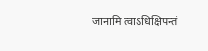जानामि त्वाऽधिक्षिपन्तं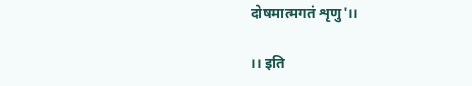दोषमात्मगतं शृणु'।।

।। इति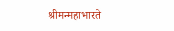श्रीमन्महाभारते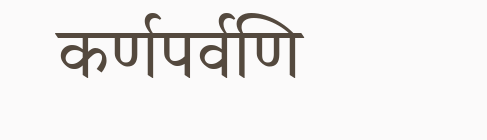कर्णपर्वणि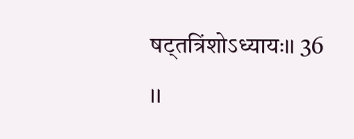षट्‌तत्रिंशोऽध्यायः।। 36 ।।